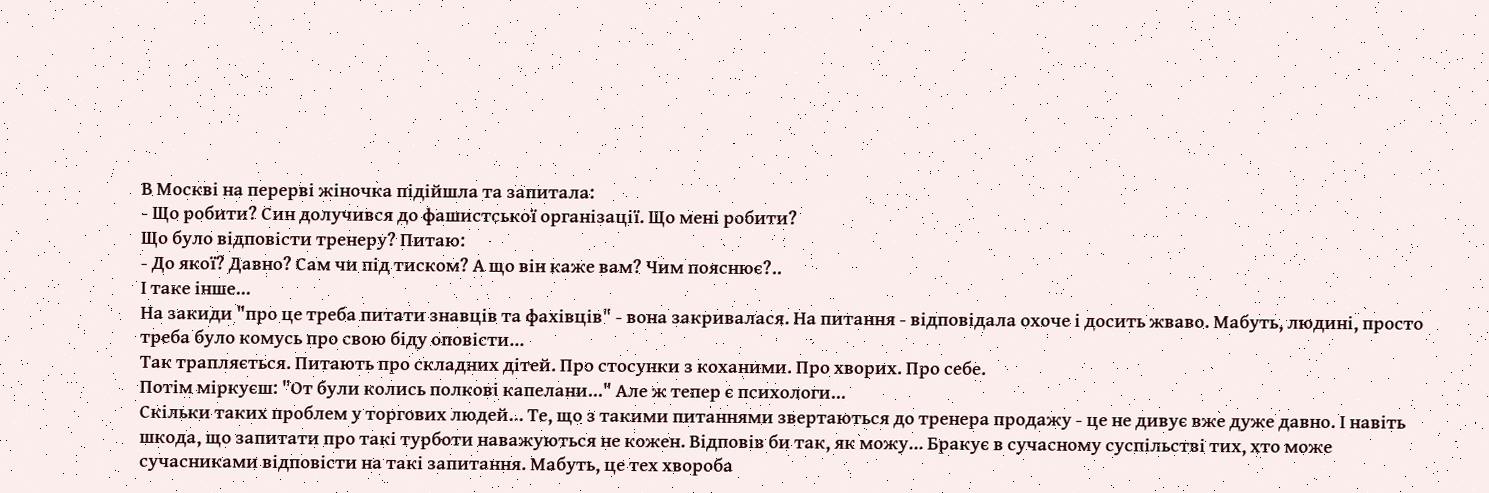В Москві на перерві жіночка підійшла та запитала:
- Що робити? Син долучився до фашистської організації. Що мені робити?
Що було відповісти тренеру? Питаю:
- До якої? Давно? Сам чи під тиском? А що він каже вам? Чим пояснює?..
І таке інше...
На закиди "про це треба питати знавців та фахівців" - вона закривалася. На питання - відповідала охоче і досить жваво. Мабуть, людині, просто треба було комусь про свою біду оповісти...
Так трапляється. Питають про складних дітей. Про стосунки з коханими. Про хворих. Про себе.
Потім міркуєш: "От були колись полкові капелани..." Але ж тепер є психологи...
Скільки таких проблем у торгових людей... Те, що з такими питаннями звертаються до тренера продажу - це не дивує вже дуже давно. І навіть шкода, що запитати про такі турботи наважуються не кожен. Відповів би так, як можу... Бракує в сучасному суспільстві тих, хто може сучасниками відповісти на такі запитання. Мабуть, це тех хвороба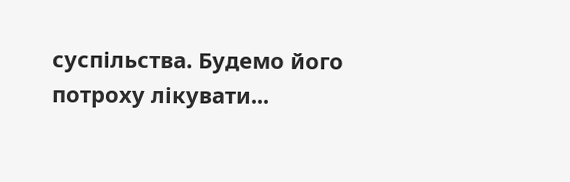суспільства. Будемо його потроху лікувати...